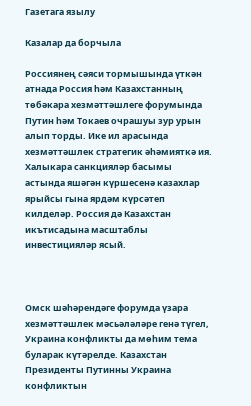Газетага язылу

Казалар да борчыла

Россиянең сәяси тормышында үткән атнада Россия һәм Казахстанның төбәкара хезмәттәшлеге форумында Путин һәм Токаев очрашуы зур урын алып торды. Ике ил арасында хезмәттәшлек стратегик әһәмияткә ия. Халыкара санкцияләр басымы астында яшәгән күршесенә казахлар ярыйсы гына ярдәм күрсәтеп килделәр. Россия дә Казахстан икътисадына масштаблы инвестицияләр ясый.



Омск шәһәрендәге форумда үзара хезмәттәшлек мәсьәләләре генә түгел, Украина конфликты да мөһим тема буларак күтәрелде. Казахстан Президенты Путинны Украина конфликтын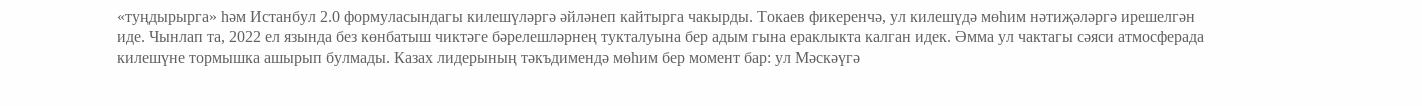«туңдырырга» һәм Истанбул 2.0 формуласындагы килешүләргә әйләнеп кайтырга чакырды. Токаев фикеренчә, ул килешүдә мөһим нәтиҗәләргә ирешелгән иде. Чынлап та, 2022 ел язында без көнбатыш чиктәге бәрелешләрнең тукталуына бер адым гына ераклыкта калган идек. Әмма ул чактагы сәяси атмосферада килешүне тормышка ашырып булмады. Казах лидерының тәкъдимендә мөһим бер момент бар: ул Мәскәүгә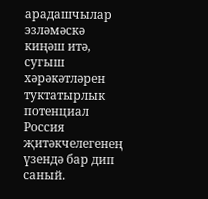арадашчылар эзләмәскә киңәш итә, сугыш хәрәкәтләрен туктатырлык потенциал Россия җитәкчелегенең үзендә бар дип саный.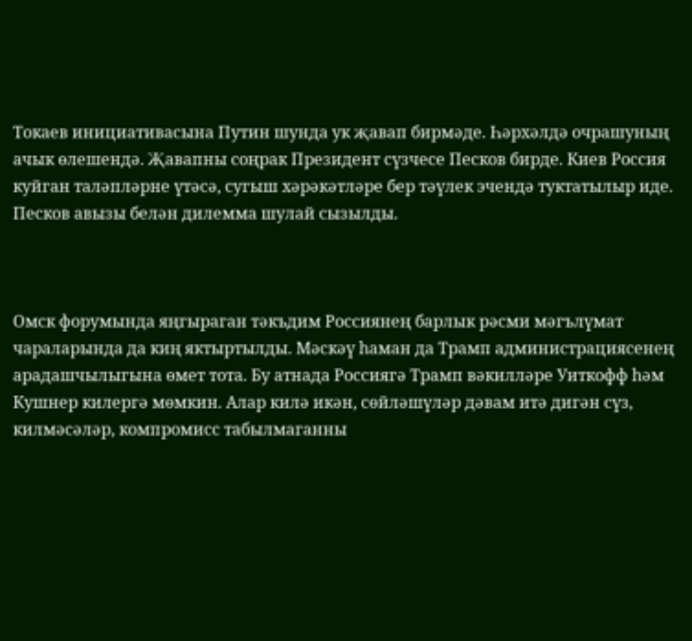Токаев инициативасына Путин шунда ук җавап бирмәде. Һәрхәлдә очрашуның ачык өлешендә. Җавапны соңрак Президент сүзчесе Песков бирде. Киев Россия куйган таләпләрне үтәсә, сугыш хәрәкәтләре бер тәүлек эчендә туктатылыр иде. Песков авызы белән дилемма шулай сызылды.



Омск форумында яңгыраган тәкъдим Россиянең барлык рәсми мәгълүмат чараларында да киң яктыртылды. Мәскәү һаман да Трамп администрациясенең арадашчылыгына өмет тота. Бу атнада Россиягә Трамп вәкилләре Уиткофф һәм Кушнер килергә мөмкин. Алар килә икән, сөйләшүләр дәвам итә дигән сүз, килмәсәләр, компромисс табылмаганны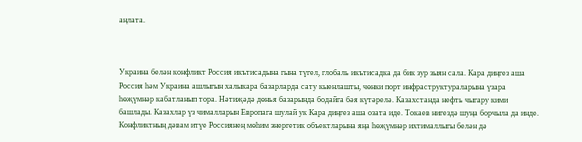аңлата.



Украина белән конфликт Россия икътисадына гына түгел, глобаль икътисадка да бик зур зыян сала. Кара диңгез аша Россия һәм Украина ашлыгын халыкара базарларда сату кыенлашты, чөнки порт инфраструктураларына үзара һөҗүмнәр кабатланып тора. Нәтиҗәдә дөнья базарында бодайга бәя күтәрелә. Казахстанда нефть чыгару кими башлады. Казахлар үз чималларын Европага шулай ук Кара диңгез аша озата иде. Токаев нигездә шуңа борчыла да инде. Конфликтның дәвам итүе Россиянең мөһим энергетик объектларына яңа һөҗүмнәр ихтималлыгы белән дә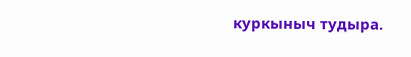куркыныч тудыра.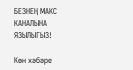БЕЗНЕҢ МАКС КАНАЛЫНА ЯЗЫЛЫГЫЗ!

Көн хәбәре